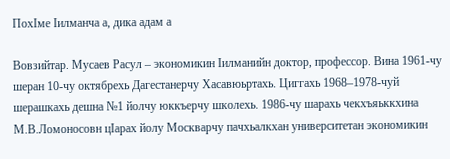ПохIме Iилманча а, дика адам а

Вовзийтар. Мусаев Расул – экономикин Iилманийн доктор, профессор. Вина 1961-чу шеран 10-чу октябрехь Дагестанерчу Хасавюьртахь. Циггахь 1968–1978-чуй шерашкахь дешна №1 йолчу юккъерчу школехь. 1986-чу шарахь чекхъяьккхина М.В.Ломоносовн цIарах йолу Москварчу пачхьалкхан университетан экономикин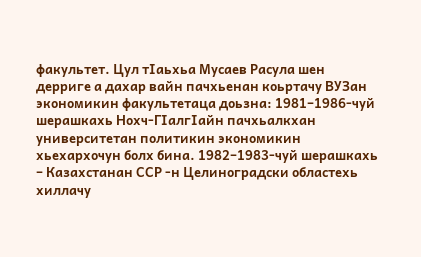факультет. Цул тIаьхьа Мусаев Расула шен дерриге а дахар вайн пачхьенан коьртачу ВУЗан экономикин факультетаца доьзна: 1981–1986-чуй шерашкахь Нохч-ГIалгIайн пачхьалкхан университетан политикин экономикин хьехархочун болх бина. 1982–1983-чуй шерашкахь – Казахстанан ССР -н Целиноградски областехь хиллачу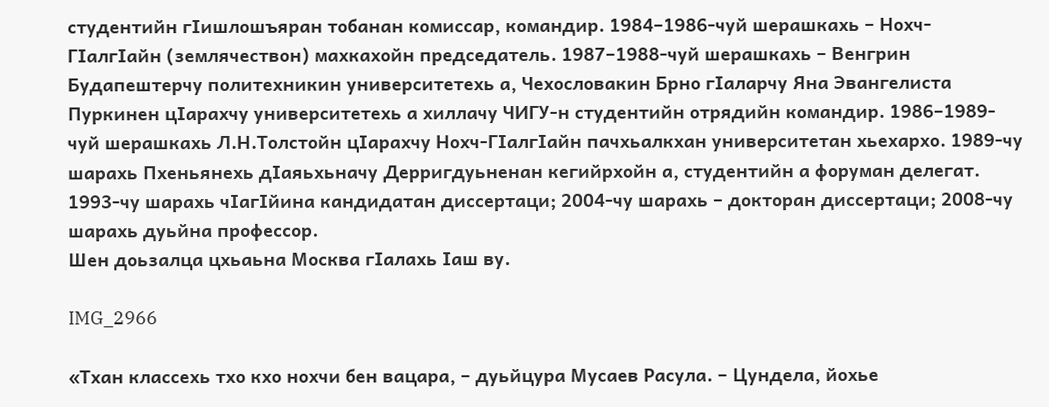студентийн гIишлошъяран тобанан комиссар, командир. 1984–1986-чуй шерашкахь – Нохч-ГIалгIайн (землячествон) махкахойн председатель. 1987–1988-чуй шерашкахь – Венгрин Будапештерчу политехникин университетехь а, Чехословакин Брно гIаларчу Яна Эвангелиста Пуркинен цIарахчу университетехь а хиллачу ЧИГУ-н студентийн отрядийн командир. 1986–1989-чуй шерашкахь Л.Н.Толстойн цIарахчу Нохч-ГIалгIайн пачхьалкхан университетан хьехархо. 1989-чу шарахь Пхеньянехь дIаяьхьначу Дерригдуьненан кегийрхойн а, студентийн а форуман делегат. 1993-чу шарахь чIагIйина кандидатан диссертаци; 2004-чу шарахь – докторан диссертаци; 2008-чу шарахь дуьйна профессор.
Шен доьзалца цхьаьна Москва гIалахь Iаш ву.

IMG_2966

«Тхан классехь тхо кхо нохчи бен вацара, – дуьйцура Мусаев Расула. – Цундела, йохье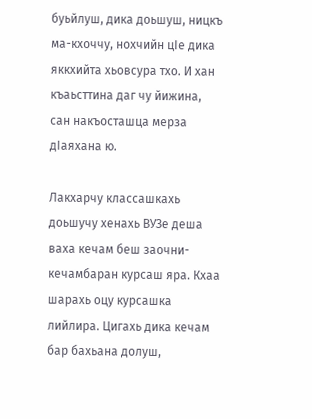буьйлуш, дика доьшуш, ницкъ ма-кхоччу, нохчийн цIе дика яккхийта хьовсура тхо. И хан къаьсттина даг чу йижина, сан накъосташца мерза дIаяхана ю.

Лакхарчу классашкахь доьшучу хенахь ВУЗе деша ваха кечам беш заочни-кечамбаран курсаш яра. Кхаа шарахь оцу курсашка лийлира. Цигахь дика кечам бар бахьана долуш,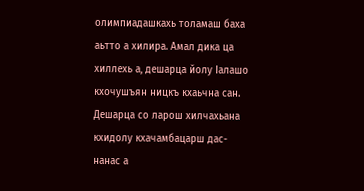олимпиадашкахь толамаш баха аьтто а хилира. Амал дика ца хиллехь а, дешарца йолу Iалашо кхочушъян ницкъ кхаьчна сан. Дешарца со ларош хилчахьана кхидолу кхачамбацарш дас-нанас а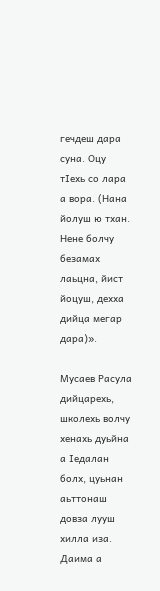гечдеш дара суна. Оцу тIехь со лара а вора. (Нана йолуш ю тхан. Нене болчу безамах лаьцна, йист йоцуш, дехха дийца мегар дара)».

Мусаев Расула дийцарехь, школехь волчу хенахь дуьйна а Iедалан болх, цуьнан аьттонаш довза лууш хилла иза. Даима а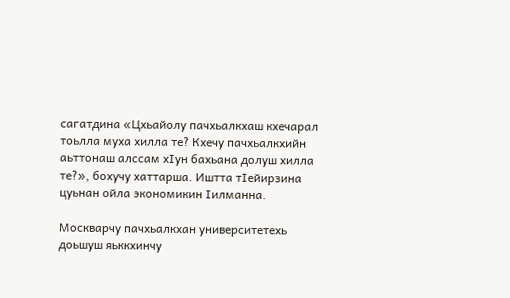сагатдина «Цхьайолу пачхьалкхаш кхечарал тоьлла муха хилла те? Кхечу пачхьалкхийн аьттонаш алссам хIун бахьана долуш хилла те?», бохучу хаттарша. Иштта тIейирзина цуьнан ойла экономикин Iилманна.

Москварчу пачхьалкхан университетехь доьшуш яьккхинчу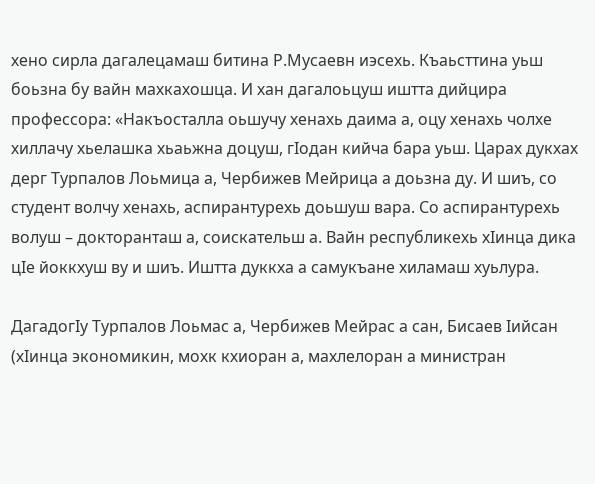хено сирла дагалецамаш битина Р.Мусаевн иэсехь. Къаьсттина уьш боьзна бу вайн махкахошца. И хан дагалоьцуш иштта дийцира профессора: «Накъосталла оьшучу хенахь даима а, оцу хенахь чолхе хиллачу хьелашка хьаьжна доцуш, гIодан кийча бара уьш. Царах дукхах дерг Турпалов Лоьмица а, Чербижев Мейрица а доьзна ду. И шиъ, со студент волчу хенахь, аспирантурехь доьшуш вара. Со аспирантурехь волуш – докторанташ а, соискательш а. Вайн республикехь хIинца дика цIе йоккхуш ву и шиъ. Иштта дуккха а самукъане хиламаш хуьлура.

ДагадогIу Турпалов Лоьмас а, Чербижев Мейрас а сан, Бисаев Iийсан (хIинца экономикин, мохк кхиоран а, махлелоран а министран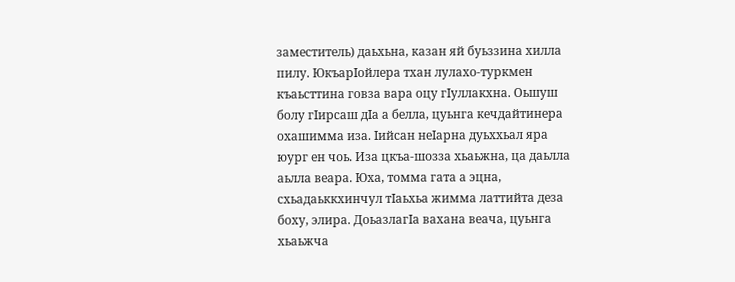заместитель) даьхьна, казан яй буьззина хилла пилу. ЮкъарIойлера тхан лулахо-туркмен къаьсттина говза вара оцу гIуллакхна. Оьшуш болу гIирсаш дIа а белла, цуьнга кечдайтинера охашимма иза. Iийсан неIарна дуьххьал яра юург ен чоь. Иза цкъа-шозза хьаьжна, ца даьлла аьлла веара. Юха, томма гата а эцна, схьадаьккхинчул тIаьхьа жимма латтийта деза боху, элира. ДоьазлагIа вахана веача, цуьнга хьаьжча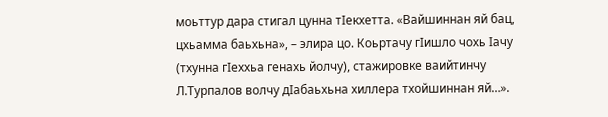моьттур дара стигал цунна тIекхетта. «Вайшиннан яй бац, цхьамма баьхьна», – элира цо. Коьртачу гIишло чохь Iачу (тхунна гIеххьа генахь йолчу), стажировке ваийтинчу Л.Турпалов волчу дIабаьхьна хиллера тхойшиннан яй…».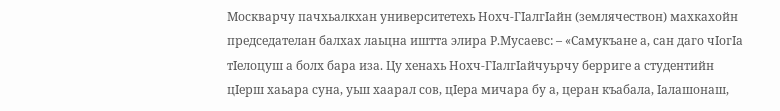Москварчу пачхьалкхан университетехь Нохч-ГIалгIайн (землячествон) махкахойн председателан балхах лаьцна иштта элира Р.Мусаевс: – «Самукъане а, сан даго чIогIа тIелоцуш а болх бара иза. Цу хенахь Нохч-ГIалгIайчуьрчу берриге а студентийн цIерш хаьара суна, уьш хаарал сов, цIера мичара бу а, церан къабала, Iалашонаш,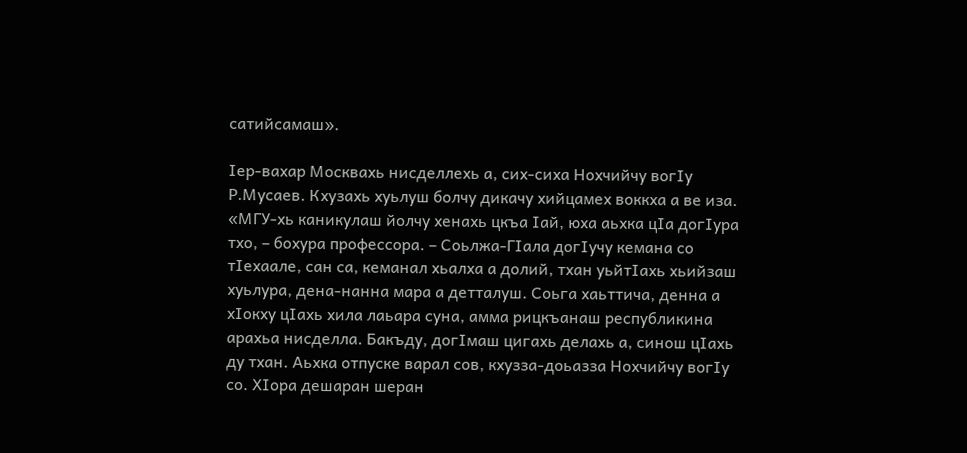сатийсамаш».

Iер-вахар Москвахь нисделлехь а, сих-сиха Нохчийчу вогIу Р.Мусаев. Кхузахь хуьлуш болчу дикачу хийцамех воккха а ве иза. «МГУ-хь каникулаш йолчу хенахь цкъа Iай, юха аьхка цIа догIура тхо, – бохура профессора. – Соьлжа-ГIала догIучу кемана со тIехаале, сан са, кеманал хьалха а долий, тхан уьйтIахь хьийзаш хуьлура, дена-нанна мара а детталуш. Соьга хаьттича, денна а хIокху цIахь хила лаьара суна, амма рицкъанаш республикина арахьа нисделла. Бакъду, догIмаш цигахь делахь а, синош цIахь ду тхан. Аьхка отпуске варал сов, кхузза-доьазза Нохчийчу вогIу со. ХIора дешаран шеран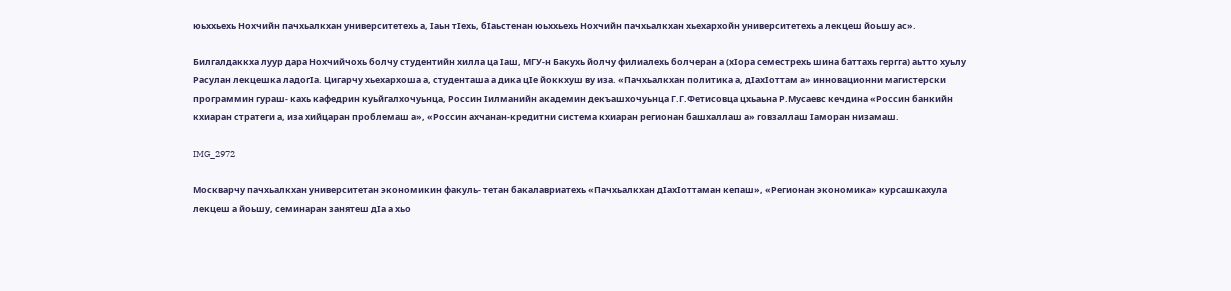юьххьехь Нохчийн пачхьалкхан университетехь а, Iаьн тIехь, бIаьстенан юьххьехь Нохчийн пачхьалкхан хьехархойн университетехь а лекцеш йоьшу ас».

Билгалдаккха луур дара Нохчийчохь болчу студентийн хилла ца Iаш, МГУ-н Бакухь йолчу филиалехь болчеран а (хIора семестрехь шина баттахь гергга) аьтто хуьлу Расулан лекцешка ладогIа. Цигарчу хьехархоша а, студенташа а дика цIе йоккхуш ву иза. «Пачхьалкхан политика а, дIахIоттам а» инновационни магистерски программин гураш- кахь кафедрин куьйгалхочуьнца, Россин Iилманийн академин декъашхочуьнца Г.Г.Фетисовца цхьаьна Р.Мусаевс кечдина «Россин банкийн кхиаран стратеги а, иза хийцаран проблемаш а», «Россин ахчанан-кредитни система кхиаран регионан башхаллаш а» говзаллаш Iаморан низамаш.

IMG_2972

Москварчу пачхьалкхан университетан экономикин факуль- тетан бакалавриатехь «Пачхьалкхан дIахIоттаман кепаш», «Регионан экономика» курсашкахула лекцеш а йоьшу, семинаран занятеш дIа а хьо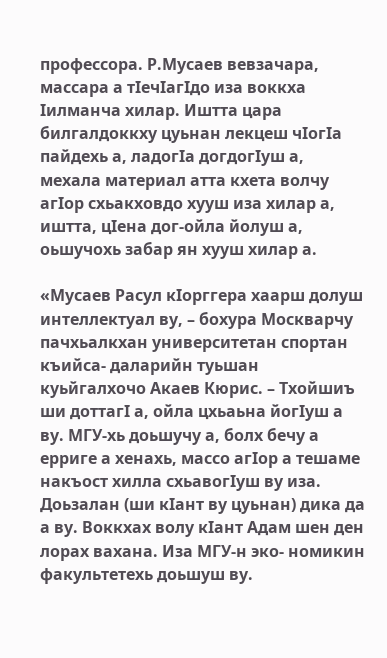профессора. Р.Мусаев вевзачара, массара а тIечIагIдо иза воккха Iилманча хилар. Иштта цара билгалдоккху цуьнан лекцеш чIогIа пайдехь а, ладогIа догдогIуш а, мехала материал атта кхета волчу агIор схьакховдо хууш иза хилар а, иштта, цIена дог-ойла йолуш а, оьшучохь забар ян хууш хилар а.

«Мусаев Расул кIорггера хаарш долуш интеллектуал ву, – бохура Москварчу пачхьалкхан университетан спортан къийса- даларийн туьшан куьйгалхочо Акаев Кюрис. – Тхойшиъ ши доттагI а, ойла цхьаьна йогIуш а ву. МГУ-хь доьшучу а, болх бечу а ерриге а хенахь, массо агIор а тешаме накъост хилла схьавогIуш ву иза. Доьзалан (ши кIант ву цуьнан) дика да а ву. Воккхах волу кIант Адам шен ден лорах вахана. Иза МГУ-н эко- номикин факультетехь доьшуш ву.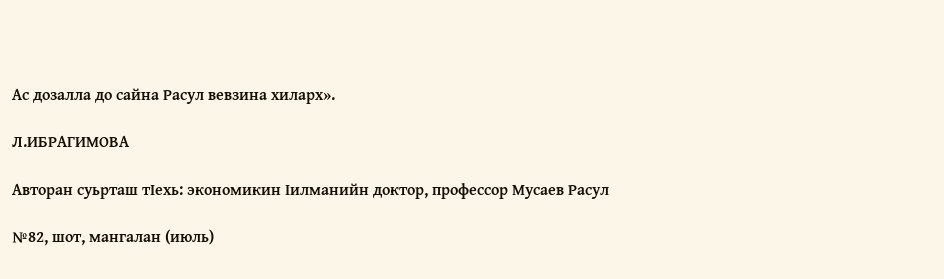Ас дозалла до сайна Расул вевзина хиларх».

Л.ИБРАГИМОВА

Авторан суьрташ тIехь: экономикин Iилманийн доктор, профессор Мусаев Расул

№82, шот, мангалан (июль)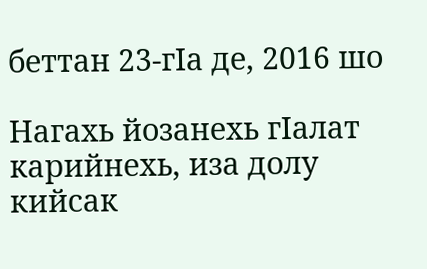беттан 23-гIа де, 2016 шо

Нагахь йозанехь гIалат карийнехь, иза долу кийсак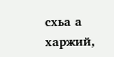схьа а харжий,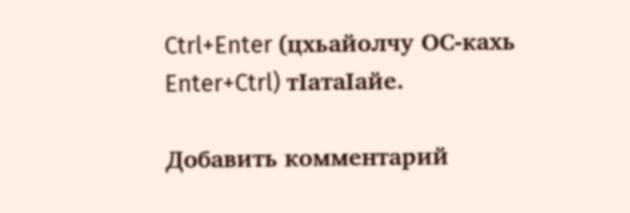Ctrl+Enter (цхьайолчу ОС-кахь Enter+Ctrl) тIатаIайе.

Добавить комментарий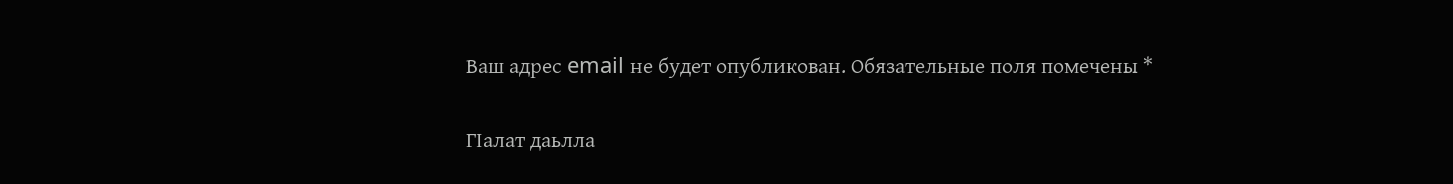Ваш адрес email не будет опубликован. Обязательные поля помечены *

ГIалат даьлла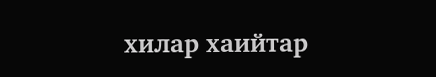хилар хаийтар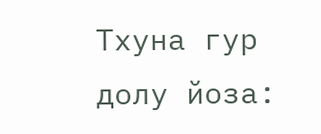Тхуна гур долу йоза: